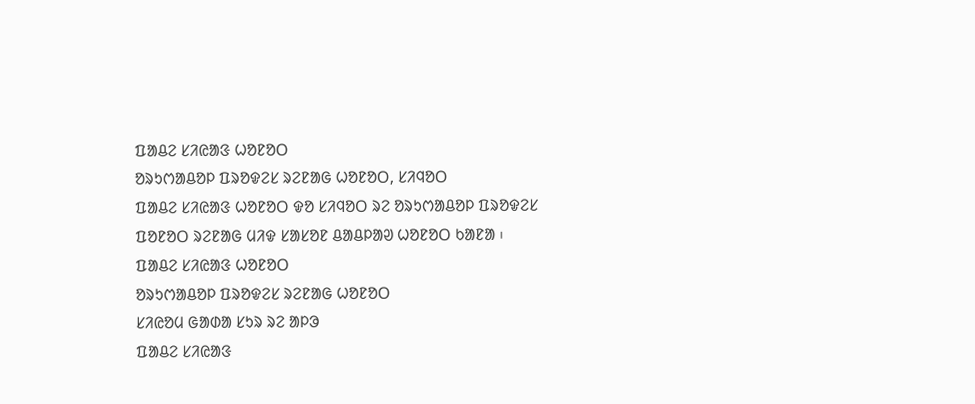ᱯᱟᱪᱮ ᱥᱤᱭᱟᱝ ᱦᱚᱱᱚᱛ
ᱚᱨᱩᱬᱟᱪᱚᱞ ᱯᱨᱚᱫᱮᱥ ᱨᱮᱱᱟᱜ ᱦᱚᱱᱚᱛ, ᱥᱤᱧᱚᱛ
ᱯᱟᱪᱮ ᱥᱤᱭᱟᱝ ᱦᱚᱱᱚᱛ ᱫᱚ ᱥᱤᱧᱚᱛ ᱨᱮ ᱚᱨᱩᱬᱟᱪᱚᱞ ᱯᱨᱚᱫᱮᱥ ᱯᱚᱱᱚᱛ ᱨᱮᱱᱟᱜ ᱢᱤᱫ ᱥᱟᱥᱚᱱ ᱪᱟᱪᱞᱟᱣ ᱦᱚᱱᱚᱛ ᱠᱟᱱᱟ ᱾
ᱯᱟᱪᱮ ᱥᱤᱭᱟᱝ ᱦᱚᱱᱚᱛ
ᱚᱨᱩᱬᱟᱪᱚᱞ ᱯᱨᱚᱫᱮᱥ ᱨᱮᱱᱟᱜ ᱦᱚᱱᱚᱛ
ᱥᱤᱭᱚᱢ ᱜᱟᱰᱟ ᱥᱩᱨ ᱨᱮ ᱟᱞᱳ
ᱯᱟᱪᱮ ᱥᱤᱭᱟᱝ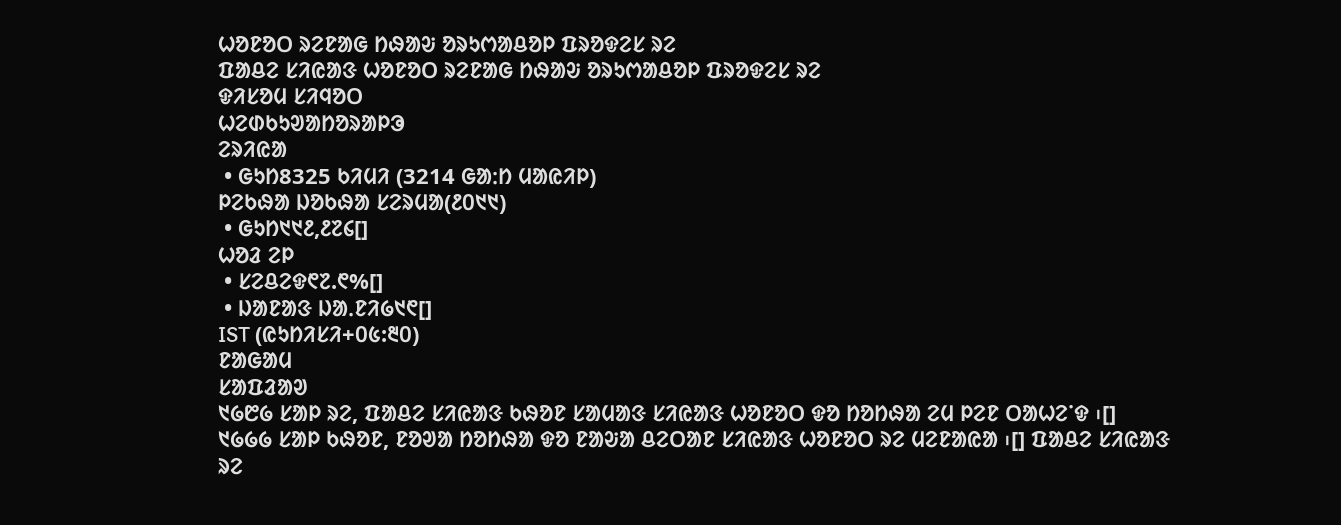ᱦᱚᱱᱚᱛ ᱨᱮᱱᱟᱜ ᱴᱷᱟᱶ ᱚᱨᱩᱬᱟᱪᱚᱞ ᱯᱨᱚᱫᱮᱥ ᱨᱮ
ᱯᱟᱪᱮ ᱥᱤᱭᱟᱝ ᱦᱚᱱᱚᱛ ᱨᱮᱱᱟᱜ ᱴᱷᱟᱶ ᱚᱨᱩᱬᱟᱪᱚᱞ ᱯᱨᱚᱫᱮᱥ ᱨᱮ
ᱫᱤᱥᱚᱢ ᱥᱤᱧᱚᱛ
ᱦᱮᱰᱠᱩᱣᱟᱴᱚᱨᱟᱞᱳ
ᱮᱨᱤᱭᱟ
 • ᱜᱩᱴ8325 ᱠᱤᱢᱤ (3214 ᱜᱟᱺᱴ ᱢᱟᱭᱤᱞ)
ᱞᱮᱠᱷᱟ ᱡᱚᱠᱷᱟ ᱥᱮᱨᱢᱟ(᱒᱐᱑᱑)
 • ᱜᱩᱴ᱑᱑᱒,᱒᱗᱔[]
ᱦᱚᱲ ᱮᱞ
 • ᱥᱮᱪᱮᱫ᱖᱗.᱖%[]
 • ᱡᱟᱱᱟᱝ ᱡᱟᱹᱱᱤ᱙᱑᱖[]
IST (ᱭᱩᱴᱤᱥᱤ+᱐᱕:᱓᱐)
ᱱᱟᱜᱟᱢ
ᱥᱟᱯᱲᱟᱣ
᱑᱙᱘᱙ ᱥᱟᱞ ᱨᱮ, ᱯᱟᱪᱮ ᱥᱤᱭᱟᱝ ᱠᱷᱚᱱ ᱥᱟᱢᱟᱝ ᱥᱤᱭᱟᱝ ᱦᱚᱱᱚᱛ ᱫᱚ ᱴᱚᱴᱷᱟ ᱮᱢ ᱞᱮᱱ ᱛᱟᱦᱮᱸᱫ ᱾[] ᱑᱙᱙᱙ ᱥᱟᱞ ᱠᱷᱚᱱ, ᱱᱚᱣᱟ ᱴᱚᱴᱷᱟ ᱫᱚ ᱱᱟᱶᱟ ᱪᱮᱛᱟᱱ ᱥᱤᱭᱟᱝ ᱦᱚᱱᱚᱛ ᱨᱮ ᱢᱮᱱᱟᱭᱟ ᱾[] ᱯᱟᱪᱮ ᱥᱤᱭᱟᱝ ᱨᱮ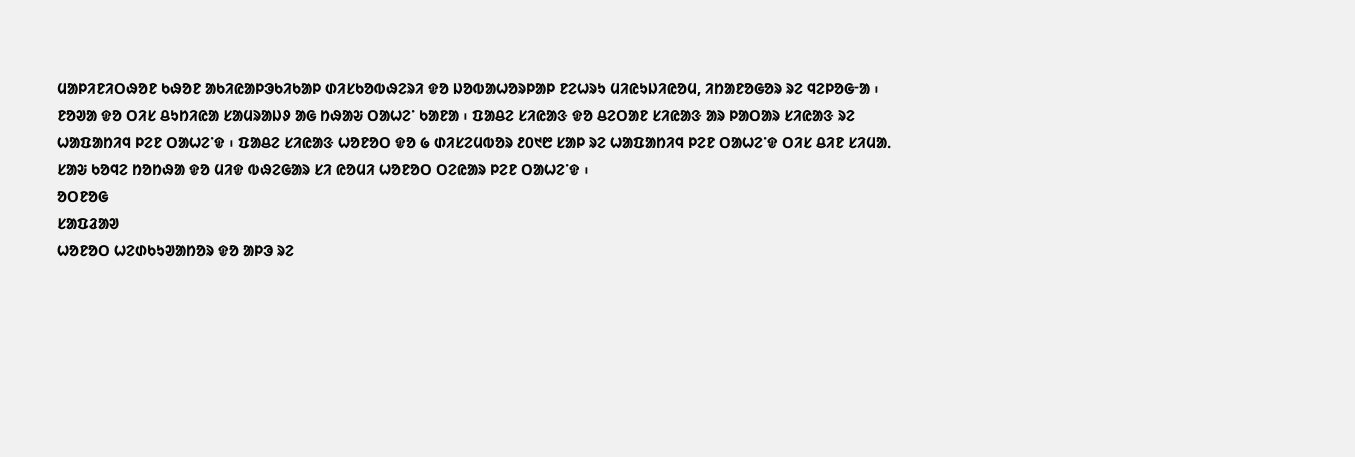ᱢᱟᱞᱤᱱᱤᱛᱷᱚᱱ ᱠᱷᱚᱱ ᱟᱠᱤᱭᱟᱞᱳᱠᱤᱠᱟᱞ ᱰᱤᱥᱠᱚᱵᱷᱮᱨᱤ ᱫᱚ ᱡᱚᱵᱟᱦᱚᱨᱞᱟᱞ ᱱᱮᱦᱨᱩ ᱢᱤᱭᱩᱡᱤᱭᱚᱢ, ᱤᱴᱟᱱᱚᱜᱚᱨ ᱨᱮ ᱧᱮᱞᱚᱜᱼᱟ ᱾ ᱱᱚᱣᱟ ᱫᱚ ᱛᱤᱥ ᱪᱩᱴᱤᱭᱟ ᱥᱟᱢᱨᱟᱡᱽ ᱟᱜ ᱴᱷᱟᱶ ᱛᱟᱦᱮᱸ ᱠᱟᱱᱟ ᱾ ᱯᱟᱪᱮ ᱥᱤᱭᱟᱝ ᱫᱚ ᱪᱮᱛᱟᱱ ᱥᱤᱭᱟᱝ ᱟᱨ ᱞᱟᱛᱟᱨ ᱥᱤᱭᱟᱝ ᱨᱮ ᱦᱟᱯᱟᱴᱤᱧ ᱞᱮᱱ ᱛᱟᱦᱮᱸᱫ ᱾ ᱯᱟᱪᱮ ᱥᱤᱭᱟᱝ ᱦᱚᱱᱚᱛ ᱫᱚ ᱙ ᱰᱤᱥᱮᱢᱵᱚᱨ ᱒᱐᱑᱘ ᱥᱟᱞ ᱨᱮ ᱦᱟᱯᱟᱴᱤᱧ ᱞᱮᱱ ᱛᱟᱦᱮᱸᱫ ᱛᱤᱥ ᱪᱤᱱ ᱥᱤᱢᱟᱹ ᱥᱟᱶ ᱠᱚᱧᱮ ᱴᱚᱴᱷᱟ ᱫᱚ ᱢᱤᱫ ᱵᱷᱮᱜᱟᱨ ᱥᱤ ᱭᱚᱢᱤ ᱦᱚᱱᱚᱛ ᱛᱮᱭᱟᱨ ᱞᱮᱱ ᱛᱟᱦᱮᱸᱫ ᱾
ᱚᱛᱱᱚᱜ
ᱥᱟᱯᱲᱟᱣ
ᱦᱚᱱᱚᱛ ᱦᱮᱰᱠᱩᱣᱟᱴᱚᱨ ᱫᱚ ᱟᱞᱳ ᱨᱮ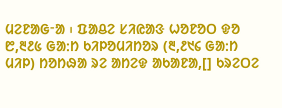ᱢᱮᱱᱟᱜᱼᱟ ᱾ ᱯᱟᱪᱮ ᱥᱤᱭᱟᱝ ᱦᱚᱱᱚᱛ ᱫᱚ ᱘,᱓᱒᱕ ᱜᱟᱺᱴ ᱠᱤᱞᱚᱢᱤᱴᱚᱨ (᱓,᱒᱑᱔ ᱜᱟᱺᱴ ᱢᱤᱞ) ᱴᱚᱴᱷᱟ ᱨᱮ ᱟᱴᱮᱫ ᱟᱠᱟᱱᱟ,[] ᱠᱨᱮᱛᱮ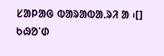ᱥᱟᱞᱟᱜ ᱵᱟᱨᱟᱵᱟᱹᱨᱤ ᱟ ᱾[]
ᱠᱷᱚᱸᱰ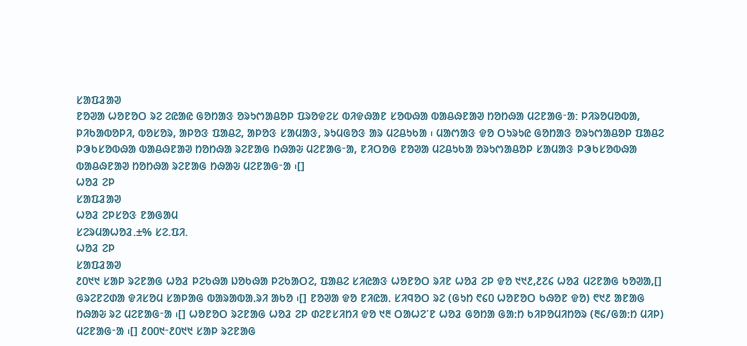ᱥᱟᱯᱲᱟᱣ
ᱱᱚᱣᱟ ᱦᱚᱱᱚᱛ ᱨᱮ ᱮᱭᱟᱭ ᱜᱚᱴᱟᱝ ᱚᱨᱩᱬᱟᱪᱚᱞ ᱯᱨᱚᱫᱮᱥ ᱵᱤᱫᱷᱟᱱ ᱥᱚᱵᱷᱟ ᱵᱟᱪᱷᱱᱟᱣ ᱴᱚᱴᱷᱟ ᱢᱮᱱᱟᱜᱼᱟ: ᱞᱤᱨᱚᱢᱚᱵᱟ, ᱞᱤᱠᱟᱵᱚᱞᱤ, ᱵᱚᱥᱚᱨ, ᱟᱞᱚᱝ ᱯᱟᱪᱮ, ᱟᱞᱚᱝ ᱥᱟᱢᱟᱝ, ᱨᱩᱢᱜᱚᱝ ᱟᱨ ᱢᱮᱪᱩᱠᱟ ᱾ ᱢᱟᱬᱟᱝ ᱫᱚ ᱛᱩᱨᱩᱭ ᱜᱚᱴᱟᱝ ᱚᱨᱩᱬᱟᱪᱚᱞ ᱯᱟᱪᱮ ᱞᱳᱠᱥᱚᱵᱷᱟ ᱵᱟᱪᱷᱱᱟᱣ ᱴᱚᱴᱷᱟ ᱨᱮᱱᱟᱜ ᱴᱷᱟᱶ ᱢᱮᱱᱟᱜᱼᱟ, ᱱᱤᱛᱚᱜ ᱱᱚᱣᱟ ᱢᱮᱪᱩᱠᱟ ᱚᱨᱩᱬᱟᱪᱚᱞ ᱥᱟᱢᱟᱝ ᱞᱳᱠᱥᱚᱵᱷᱟ ᱵᱟᱪᱷᱱᱟᱣ ᱴᱚᱴᱷᱟ ᱨᱮᱱᱟᱜ ᱴᱷᱟᱶ ᱢᱮᱱᱟᱜᱼᱟ ᱾[]
ᱦᱚᱲ ᱮᱞ
ᱥᱟᱯᱲᱟᱣ
ᱦᱚᱲ ᱮᱞᱥᱚᱝ ᱱᱟᱜᱟᱢ
ᱥᱮᱨᱢᱟᱦᱚᱲ.±% ᱥᱮ.ᱯᱤ.
ᱦᱚᱲ ᱮᱞ
ᱥᱟᱯᱲᱟᱣ
᱒᱐᱑᱑ ᱥᱟᱞ ᱨᱮᱱᱟᱜ ᱦᱚᱲ ᱞᱮᱠᱷᱟ ᱡᱚᱠᱷᱟ ᱞᱮᱠᱟᱛᱮ, ᱯᱟᱪᱮ ᱥᱤᱭᱟᱝ ᱦᱚᱱᱚᱛ ᱨᱤᱱ ᱦᱚᱲ ᱮᱞ ᱫᱚ ᱑᱑᱒,᱒᱗᱔ ᱦᱚᱲ ᱢᱮᱱᱟᱜ ᱠᱚᱣᱟ,[] ᱜᱨᱮᱱᱮᱰᱟ ᱫᱤᱥᱚᱢ ᱥᱟᱞᱟᱜ ᱵᱟᱨᱟᱵᱟᱹᱨᱤ ᱟᱠᱚ ᱾[] ᱱᱚᱣᱟ ᱫᱚ ᱱᱤᱭᱟᱹ ᱥᱤᱧᱚᱛ ᱨᱮ (ᱜᱩᱴ ᱖᱔᱐ ᱦᱚᱱᱚᱛ ᱠᱷᱚᱱ ᱫᱚ) ᱖᱑᱒ ᱟᱱᱟᱜ ᱴᱷᱟᱶ ᱨᱮ ᱢᱮᱱᱟᱜᱼᱟ ᱾[] ᱦᱚᱱᱚᱛ ᱨᱮᱱᱟᱜ ᱦᱚᱲ ᱮᱞ ᱰᱮᱱᱥᱤᱴᱤ ᱫᱚ ᱑᱓ ᱛᱟᱦᱮᱸᱱ ᱦᱚᱲ ᱜᱚᱴᱟ ᱜᱟᱺᱴ ᱠᱤᱞᱚᱢᱤᱴᱚᱨ (᱓᱔/ᱜᱟᱺᱴ ᱢᱤᱞ) ᱢᱮᱱᱟᱜᱼᱟ ᱾[] ᱒᱐᱐᱑ᱼ᱒᱐᱑᱑ ᱥᱟᱞ ᱨᱮᱱᱟᱜ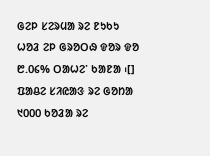ᱜᱮᱞ ᱥᱮᱨᱢᱟ ᱨᱮ ᱱᱩᱠᱩ ᱦᱚᱲ ᱮᱞ ᱜᱨᱚᱛᱷ ᱫᱚᱨ ᱫᱚ ᱘.᱐᱔% ᱛᱟᱦᱮᱸ ᱠᱟᱱᱟ ᱾[] ᱯᱟᱪᱮ ᱥᱤᱭᱟᱝ ᱨᱮ ᱜᱚᱴᱟ ᱑᱐᱐᱐ ᱠᱚᱲᱟ ᱨᱮ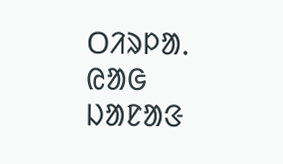ᱛᱤᱨᱞᱟᱹ ᱭᱟᱜ ᱡᱟᱱᱟᱝ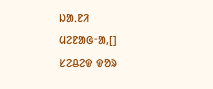ᱡᱟᱹᱱᱤ ᱢᱮᱱᱟᱜᱼᱟ,[] ᱥᱮᱪᱮᱫ ᱫᱚᱨ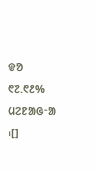ᱫᱚ ᱖᱗.᱖᱒% ᱢᱮᱱᱟᱜᱼᱟ ᱾[]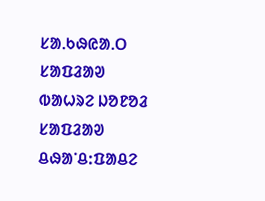ᱥᱟᱹᱠᱷᱭᱟᱹᱛ
ᱥᱟᱯᱲᱟᱣ
ᱵᱟᱦᱨᱮ ᱡᱚᱱᱚᱲ
ᱥᱟᱯᱲᱟᱣ
ᱪᱷᱟᱸᱪ:ᱯᱟᱪᱮ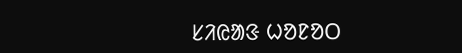ᱥᱤᱭᱟᱝ ᱦᱚᱱᱚᱛ